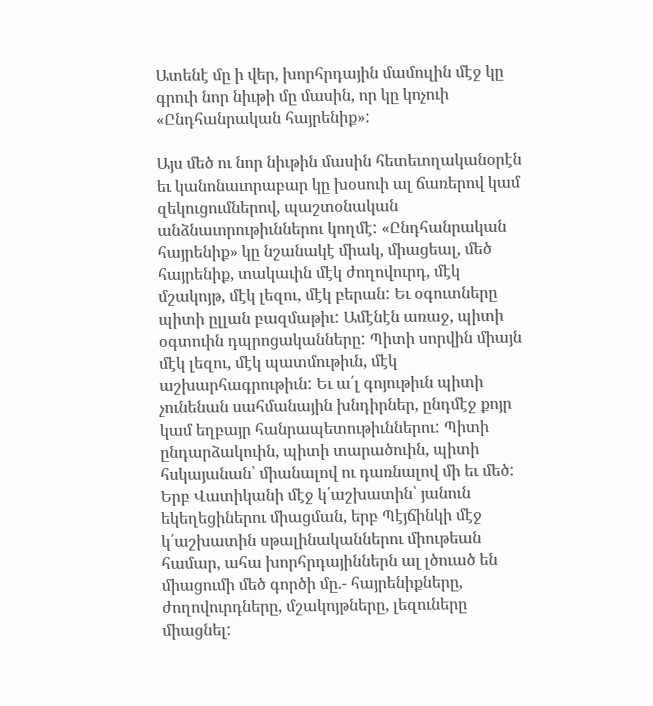Ատենէ մը ի վեր, խորհրդային մամուլին մէջ կը գրուի նոր նիւթի մը մասին, որ կը կոչուի «Ընդհանրական հայրենիք»:

Այս մեծ ու նոր նիւթին մասին հետեւողականօրէն եւ կանոնաւորաբար կը խօսուի ալ ճառերով կամ զեկուցումներով, պաշտօնական անձնաւորութիւններու կողմէ: «Ընդհանրական հայրենիք» կը նշանակէ միակ, միացեալ, մեծ հայրենիք, տակաւին մէկ ժողովուրդ, մէկ մշակոյթ, մէկ լեզու, մէկ բերան: Եւ օգուտները պիտի ըլլան բազմաթիւ: Ամէնէն առաջ, պիտի օգտուին դպրոցականները: Պիտի սորվին միայն մէկ լեզու, մէկ պատմութիւն, մէկ աշխարհագրութիւն: Եւ ա՛լ գոյութիւն պիտի չունենան սահմանային խնդիրներ, ընդմէջ քոյր կամ եղբայր հանրապետութիւններու: Պիտի ընդարձակուին, պիտի տարածուին, պիտի հսկայանան՝ միանալով ու դառնալով մի եւ մեծ: Երբ Վատիկանի մէջ կ՛աշխատին՝ յանուն եկեղեցիներու միացման, երբ Պէյճինկի մէջ կ՛աշխատին սթալինականներու միութեան համար, ահա խորհրդայիններն ալ լծուած են միացումի մեծ գործի մը.- հայրենիքները, ժողովուրդները, մշակոյթները, լեզուները միացնել: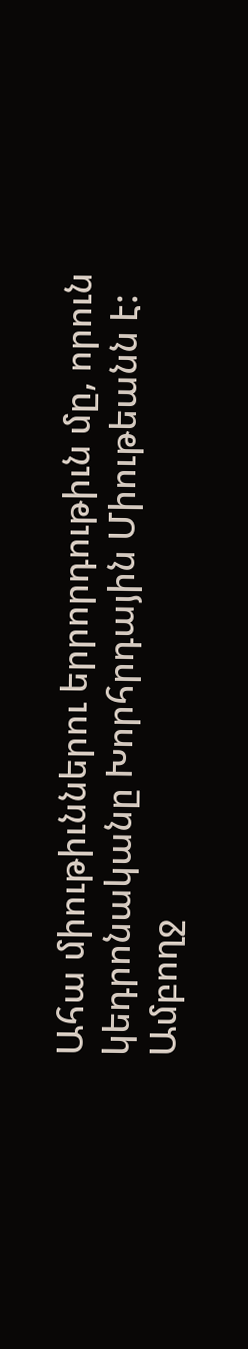Ահա միութիւններու երրորդութիւն մը, որուն կեդրոնականը Խորհրդային Միութեանն է:
Ամբողջ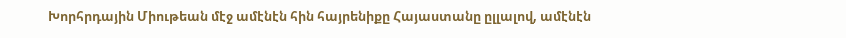Խորհրդային Միութեան մէջ ամէնէն հին հայրենիքը Հայաստանը ըլլալով, ամէնէն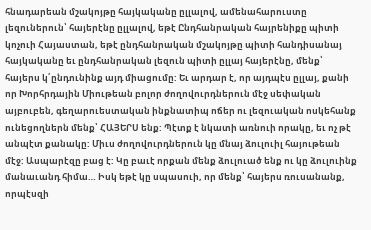հնադարեան մշակոյթը հայկականը ըլլալով, ամենահարուստը լեզուներուն՝ հայերէնը ըլլալով, եթէ Ընդհանրական հայրենիքը պիտի կոչուի Հայաստան, եթէ ընդհանրական մշակոյթը պիտի հանդիսանայ հայկականը եւ ընդհանրական լեզուն պիտի ըլլայ հայերէնը, մենք՝ հայերս կ՛ընդունինք այդ միացումը: Եւ արդար է, որ այդպէս ըլլայ, քանի որ Խորհրդային Միութեան բոլոր ժողովուրդներուն մէջ սեփական այբուբեն, գեղարուեստական ինքնատիպ ոճեր ու լեզուական ոսկեհանք ունեցողներն մենք՝ ՀԱՅԵՐՍ ենք: Պէտք է նկատի առնուի որակը, եւ ոչ թէ անպէտ քանակը: Միւս ժողովուրդներուն կը մնայ ձուլուիլ հայութեան մէջ: Ասպարէզը բաց է: Կը բաւէ որքան մենք ձուլուած ենք ու կը ձուլուինք մանաւանդ հիմա… Իսկ եթէ կը սպասուի, որ մենք՝ հայերս ռուսանանք, որպէսզի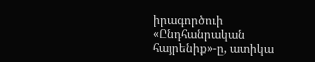իրագործուի «Ընդհանրական հայրենիք»-ը, ատիկա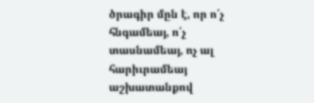ծրագիր մըն է, որ ո՛չ հնգամեայ, ո՛չ տասնամեայ, ոչ ալ հարիւրամեայ աշխատանքով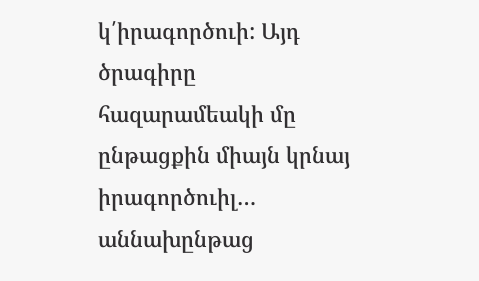կ՛իրագործուի: Այդ ծրագիրը հազարամեակի մը ընթացքին միայն կրնայ իրագործուիլ… աննախընթաց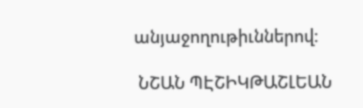անյաջողութիւններով:

 ՆՇԱՆ ՊԷՇԻԿԹԱՇԼԵԱՆ